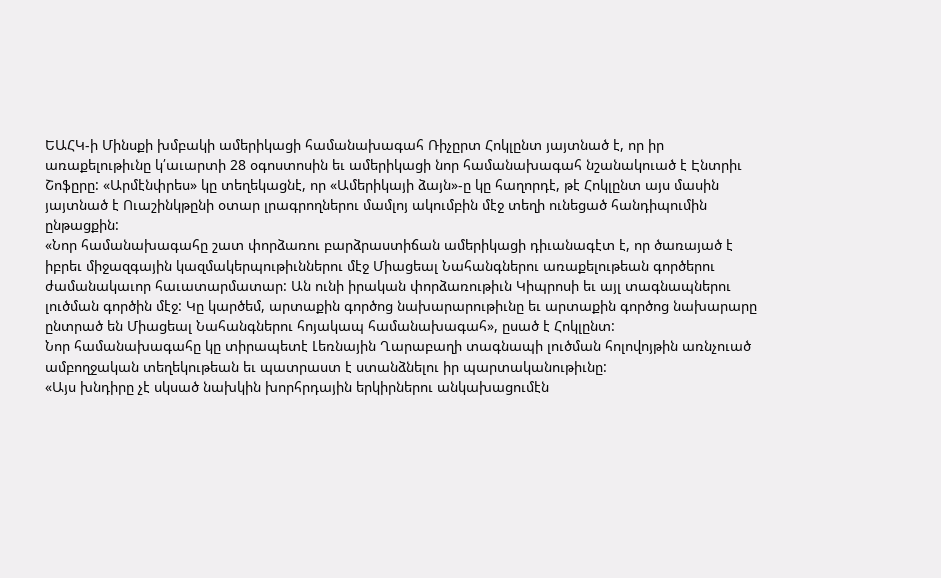ԵԱՀԿ-ի Մինսքի խմբակի ամերիկացի համանախագահ Ռիչըրտ Հոկլընտ յայտնած է, որ իր առաքելութիւնը կ՛աւարտի 28 օգոստոսին եւ ամերիկացի նոր համանախագահ նշանակուած է Էնտրիւ Շոֆըրը: «Արմէնփրես» կը տեղեկացնէ, որ «Ամերիկայի ձայն»-ը կը հաղորդէ, թէ Հոկլընտ այս մասին յայտնած է Ուաշինկթընի օտար լրագրողներու մամլոյ ակումբին մէջ տեղի ունեցած հանդիպումին ընթացքին:
«Նոր համանախագահը շատ փորձառու բարձրաստիճան ամերիկացի դիւանագէտ է, որ ծառայած է իբրեւ միջազգային կազմակերպութիւններու մէջ Միացեալ Նահանգներու առաքելութեան գործերու ժամանակաւոր հաւատարմատար: Ան ունի իրական փորձառութիւն Կիպրոսի եւ այլ տագնապներու լուծման գործին մէջ: Կը կարծեմ, արտաքին գործոց նախարարութիւնը եւ արտաքին գործոց նախարարը ընտրած են Միացեալ Նահանգներու հոյակապ համանախագահ», ըսած է Հոկլընտ:
Նոր համանախագահը կը տիրապետէ Լեռնային Ղարաբաղի տագնապի լուծման հոլովոյթին առնչուած ամբողջական տեղեկութեան եւ պատրաստ է ստանձնելու իր պարտականութիւնը:
«Այս խնդիրը չէ սկսած նախկին խորհրդային երկիրներու անկախացումէն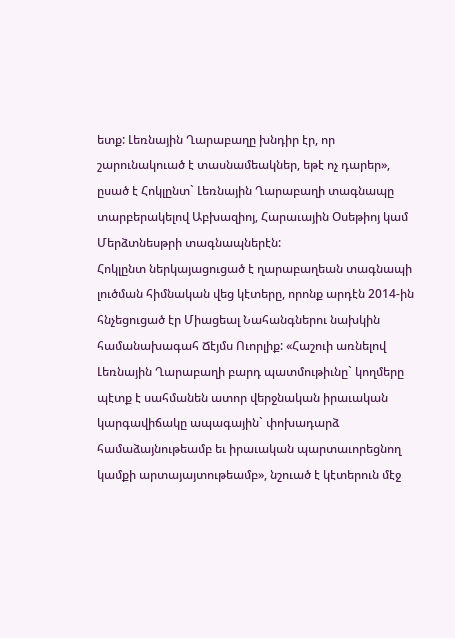ետք: Լեռնային Ղարաբաղը խնդիր էր, որ շարունակուած է տասնամեակներ, եթէ ոչ դարեր», ըսած է Հոկլընտ` Լեռնային Ղարաբաղի տագնապը տարբերակելով Աբխազիոյ, Հարաւային Օսեթիոյ կամ Մերձտնեսթրի տագնապներէն:
Հոկլընտ ներկայացուցած է ղարաբաղեան տագնապի լուծման հիմնական վեց կէտերը, որոնք արդէն 2014-ին հնչեցուցած էր Միացեալ Նահանգներու նախկին համանախագահ Ճէյմս Ուորլիք: «Հաշուի առնելով Լեռնային Ղարաբաղի բարդ պատմութիւնը` կողմերը պէտք է սահմանեն ատոր վերջնական իրաւական կարգավիճակը ապագային` փոխադարձ համաձայնութեամբ եւ իրաւական պարտաւորեցնող կամքի արտայայտութեամբ», նշուած է կէտերուն մէջ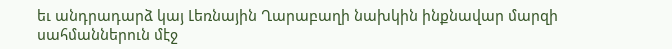եւ անդրադարձ կայ Լեռնային Ղարաբաղի նախկին ինքնավար մարզի սահմաններուն մէջ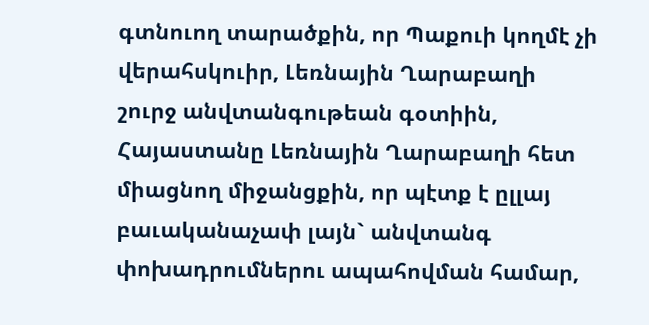գտնուող տարածքին, որ Պաքուի կողմէ չի վերահսկուիր, Լեռնային Ղարաբաղի շուրջ անվտանգութեան գօտիին, Հայաստանը Լեռնային Ղարաբաղի հետ միացնող միջանցքին, որ պէտք է ըլլայ բաւականաչափ լայն` անվտանգ փոխադրումներու ապահովման համար,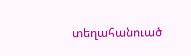տեղահանուած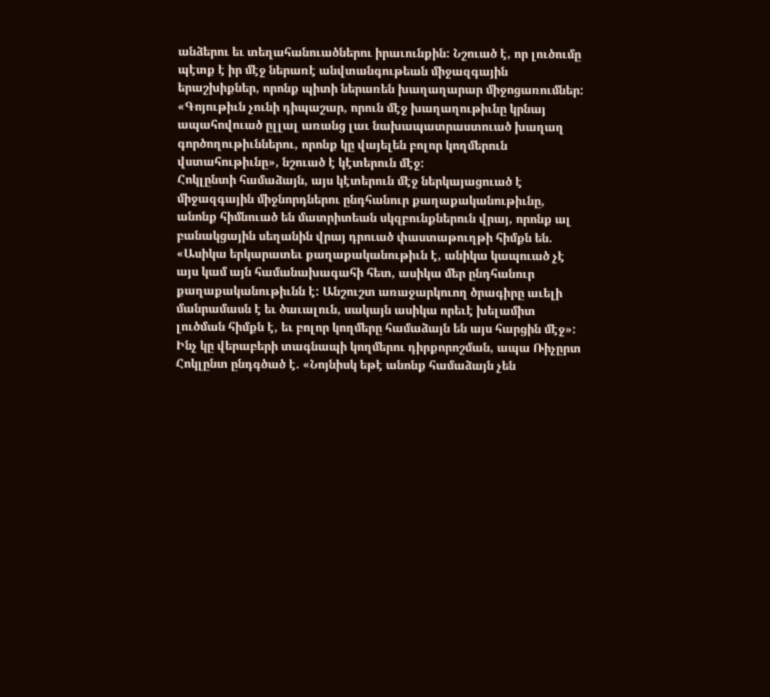անձերու եւ տեղահանուածներու իրաւունքին: Նշուած է, որ լուծումը պէտք է իր մէջ ներառէ անվտանգութեան միջազգային երաշխիքներ, որոնք պիտի ներառեն խաղաղարար միջոցառումներ:
«Գոյութիւն չունի դիպաշար, որուն մէջ խաղաղութիւնը կրնայ ապահովուած ըլլալ առանց լաւ նախապատրաստուած խաղաղ գործողութիւններու, որոնք կը վայելեն բոլոր կողմերուն վստահութիւնը», նշուած է կէտերուն մէջ:
Հոկլընտի համաձայն, այս կէտերուն մէջ ներկայացուած է միջազգային միջնորդներու ընդհանուր քաղաքականութիւնը, անոնք հիմնուած են մատրիտեան սկզբունքներուն վրայ, որոնք ալ բանակցային սեղանին վրայ դրուած փաստաթուղթի հիմքն են. «Ասիկա երկարատեւ քաղաքականութիւն է, անիկա կապուած չէ այս կամ այն համանախագահի հետ, ասիկա մեր ընդհանուր քաղաքականութիւնն է: Անշուշտ առաջարկուող ծրագիրը աւելի մանրամասն է եւ ծաւալուն, սակայն ասիկա որեւէ խելամիտ լուծման հիմքն է, եւ բոլոր կողմերը համաձայն են այս հարցին մէջ»:
Ինչ կը վերաբերի տագնապի կողմերու դիրքորոշման, ապա Ռիչըրտ Հոկլընտ ընդգծած է. «Նոյնիսկ եթէ անոնք համաձայն չեն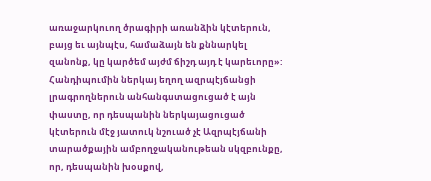առաջարկուող ծրագիրի առանձին կէտերուն, բայց եւ այնպէս, համաձայն են քննարկել զանոնք, կը կարծեմ այժմ ճիշդ այդ է կարեւորը»:
Հանդիպումին ներկայ եղող ազրպէյճանցի լրագրողներուն անհանգստացուցած է այն փաստը, որ դեսպանին ներկայացուցած կէտերուն մէջ յատուկ նշուած չէ Ազրպէյճանի տարածքային ամբողջականութեան սկզբունքը, որ, դեսպանին խօսքով,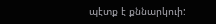պէտք է քննարկուի: